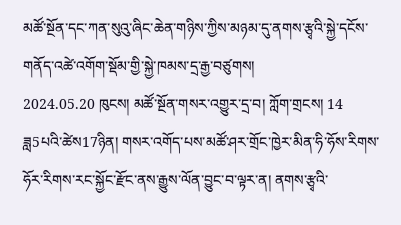མཚོ་སྔོན་དང་ཀན་སུའུ་ཞིང་ཆེན་གཉིས་ཀྱིས་མཉམ་དུ་ནགས་རྩྭའི་སྐྱེ་དངོས་གནོད་འཚེ་འགོག་སྡོམ་གྱི་སྐྱེ་ཁམས་དྲ་རྒྱ་བཙུགས།
2024.05.20 ཁུངས། མཚོ་སྔོན་གསར་འགྱུར་དྲ་བ། ཀློག་གྲངས། 14
ཟླ5པའི་ཚེས17ཉིན། གསར་འགོད་པས་མཚོ་ཤར་གྲོང་ཁྱེར་མིན་ཧི་ཧོས་རིགས་ཧོར་རིགས་རང་སྐྱོང་རྫོང་ནས་རྒྱུས་ལོན་བྱུང་བ་ལྟར་ན། ནགས་རྩྭའི་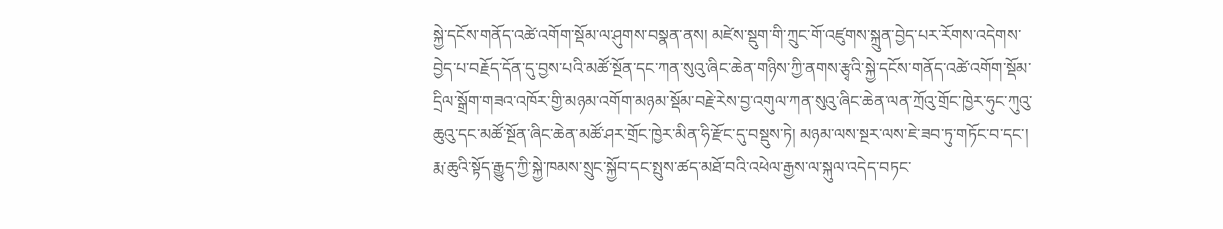སྐྱེ་དངོས་གནོད་འཚེ་འགོག་སྡོམ་ལ་ཤུགས་བསྣན་ནས། མཛེས་སྡུག་གི་ཀྲུང་གོ་འཛུགས་སྐྲུན་བྱེད་པར་རོགས་འདེགས་བྱེད་པ་བརྗོད་དོན་དུ་བྱས་པའི་མཚོ་སྔོན་དང་ཀན་སུའུ་ཞིང་ཆེན་གཉིས་ཀྱི་ནགས་རྩྭའི་སྐྱེ་དངོས་གནོད་འཚེ་འགོག་སྡོམ་དྲིལ་སྒྲོག་གཟའ་འཁོར་གྱི་མཉམ་འགོག་མཉམ་སྡོམ་བརྗེ་རེས་བྱ་འགུལ་ཀན་སུའུ་ཞིང་ཆེན་ལན་ཀྲོའུ་གྲོང་ཁྱེར་ཧུང་ཀུའུ་ཆུའུ་དང་མཚོ་སྔོན་ཞིང་ཆེན་མཚོ་ཤར་གྲོང་ཁྱེར་མིན་ཧི་རྫོང་དུ་བསྡུས་ཏེ། མཉམ་ལས་སྔར་ལས་ཇེ་ཟབ་ཏུ་གཏོང་བ་དང་། རྨ་ཆུའི་སྟོད་རྒྱུད་ཀྱི་སྐྱེ་ཁམས་སྲུང་སྐྱོབ་དང་སྤུས་ཚད་མཐོ་བའི་འཕེལ་རྒྱས་ལ་སྐུལ་འདེད་བཏང་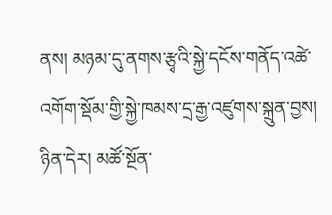ནས། མཉམ་དུ་ནགས་རྩྭའི་སྐྱེ་དངོས་གནོད་འཚེ་འགོག་སྡོམ་གྱི་སྐྱེ་ཁམས་དྲ་རྒྱ་འཛུགས་སྐྲུན་བྱས།
ཉིན་དེར། མཚོ་སྔོན་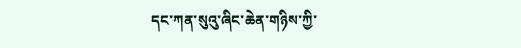དང་ཀན་སུའུ་ཞིང་ཆེན་གཉིས་ཀྱི་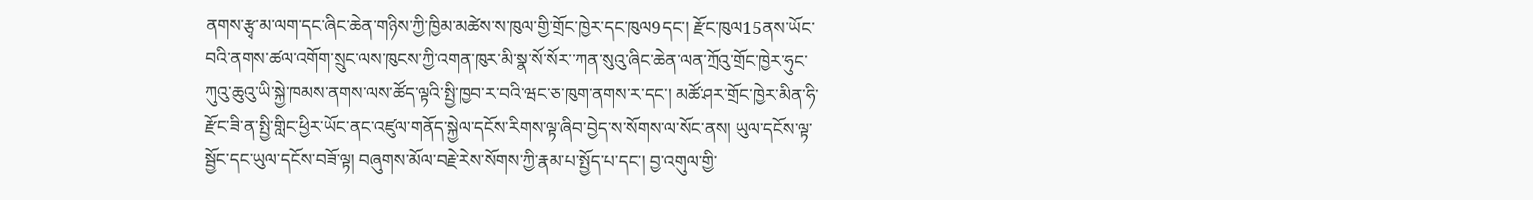ནགས་རྩྭ་མ་ལག་དང་ཞིང་ཆེན་གཉིས་ཀྱི་ཁྱིམ་མཚེས་ས་ཁུལ་གྱི་གྲོང་ཁྱེར་དང་ཁུལ9དང་། རྫོང་ཁུལ15ནས་ཡོང་བའི་ནགས་ཚལ་འགོག་སྲུང་ལས་ཁུངས་ཀྱི་འགན་ཁུར་མི་སྣ་སོ་སོར་་ཀན་སུའུ་ཞིང་ཆེན་ལན་ཀྲོའུ་གྲོང་ཁྱེར་ཧུང་ཀུའུ་ཆུའུ་ཡི་སྐྱེ་ཁམས་ནགས་ལས་ཚོད་ལྟའི་སྤྱི་ཁྱབ་ར་བའི་ཝང་ཅ་ཁུག་ནགས་ར་དང་། མཚོ་ཤར་གྲོང་ཁྱེར་མིན་ཧི་རྫོང་ཟི་ན་སྤྱི་གླིང་ཕྱིར་ཡོང་ནང་འཛུལ་གནོད་སྐྱེལ་དངོས་རིགས་ལྟ་ཞིབ་བྱེད་ས་སོགས་ལ་སོང་ནས། ཡུལ་དངོས་ལྟ་སྦྱོང་དང་ཡུལ་དངོས་བཟོ་ལྟ། བཞུགས་མོལ་བརྗེ་རེས་སོགས་ཀྱི་རྣམ་པ་སྤྱོད་པ་དང་། བྱ་འགུལ་གྱི་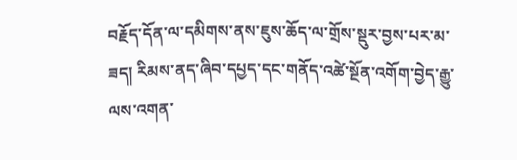བརྗོད་དོན་ལ་དམིགས་ནས་ཇུས་ཆོད་ལ་གྲོས་སྡུར་བྱས་པར་མ་ཟད། རིམས་ནད་ཞིབ་དཔྱད་དང་གནོད་འཚེ་སྔོན་འགོག་བྱེད་རྒྱུ་ལས་འགན་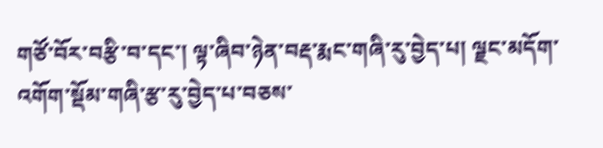གཙོ་བོར་བརྩི་བ་དང་། ལྟ་ཞིབ་ཉེན་བརྡ་རྨང་གཞི་རུ་བྱེད་པ། ལྗང་མདོག་འགོག་སྡོམ་གཞི་རྩ་རུ་བྱེད་པ་བཅས་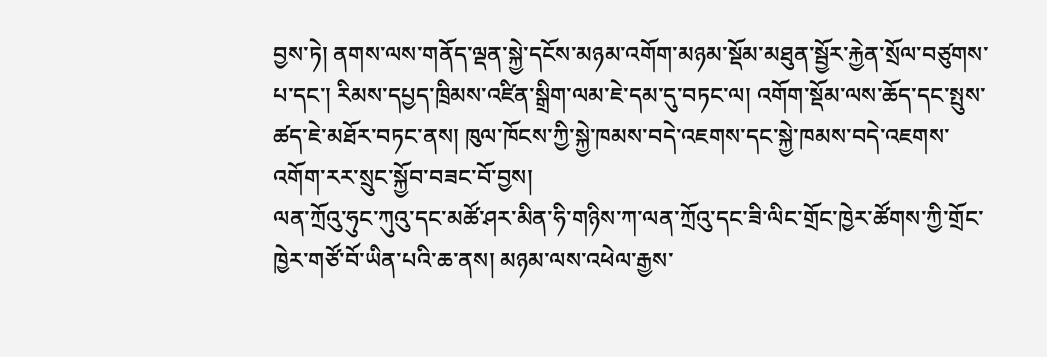བྱས་ཏེ། ནགས་ལས་གནོད་ལྡན་སྐྱེ་དངོས་མཉམ་འགོག་མཉམ་སྡོམ་མཐུན་སྦྱོར་རྐྱེན་སྲོལ་བཙུགས་པ་དང་། རིམས་དཔྱད་ཁྲིམས་འཛིན་སྒྲིག་ལམ་ཇེ་དམ་དུ་བཏང་ལ། འགོག་སྡོམ་ལས་ཆོད་དང་སྤུས་ཚད་ཇེ་མཐོར་བཏང་ནས། ཁུལ་ཁོངས་ཀྱི་སྐྱེ་ཁམས་བདེ་འཇགས་དང་སྐྱེ་ཁམས་བདེ་འཇགས་འགོག་རར་སྲུང་སྐྱོབ་བཟང་བོ་བྱས།
ལན་ཀྲོའུ་ཧུང་ཀུའུ་དང་མཚོ་ཤར་མིན་ཧི་གཉིས་ཀ་ལན་ཀྲོའུ་དང་ཟི་ལིང་གྲོང་ཁྱེར་ཚོགས་ཀྱི་གྲོང་ཁྱེར་གཙོ་བོ་ཡིན་པའི་ཆ་ནས། མཉམ་ལས་འཕེལ་རྒྱས་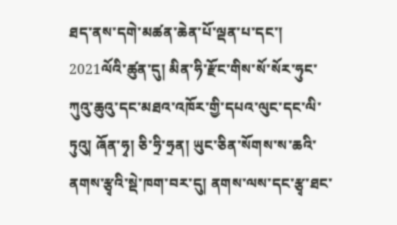ཐད་ནས་དགེ་མཚན་ཆེན་པོ་ལྡན་པ་དང་། 2021ལོའི་ཚུན་དུ། མིན་ཧི་རྫོང་གིས་སོ་སོར་ཧུང་ཀུའུ་ཆུའུ་དང་མཐའ་འཁོར་གྱི་དཔའ་ལུང་དང་ལི་ཏུའུ། ཞོན་ཧྭ། ཅི་ཧྲི་ཧྲན། ཡུང་ཅིན་སོགས་ས་ཆའི་ནགས་རྩྭའི་སྡེ་ཁག་བར་དུ། ནགས་ལས་དང་རྩྭ་ཐང་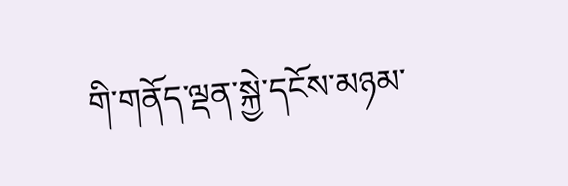གི་གནོད་ལྡན་སྐྱེ་དངོས་མཉམ་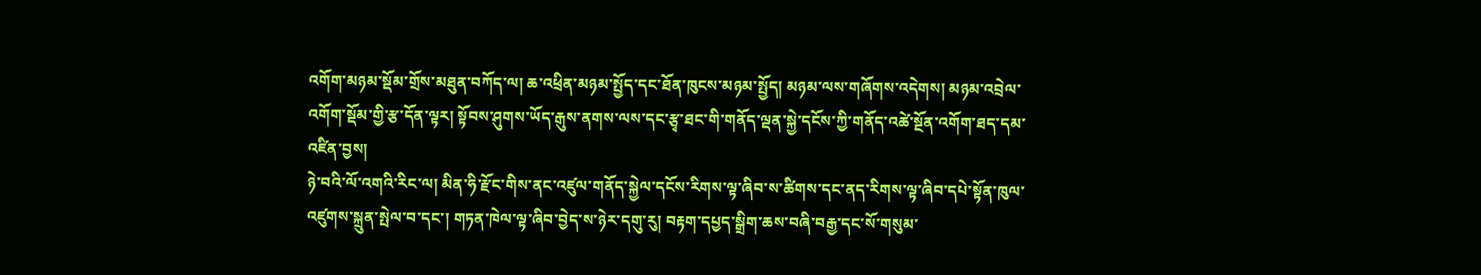འགོག་མཉམ་སྡོམ་གྲོས་མཐུན་བཀོད་ལ། ཆ་འཕྲིན་མཉམ་སྤྱོད་དང་ཐོན་ཁུངས་མཉམ་སྤྱོད། མཉམ་ལས་གཞོགས་འདེགས། མཉམ་འབྲེལ་འགོག་སྡོམ་གྱི་རྩ་དོན་ལྟར། སྟོབས་ཤུགས་ཡོད་རྒུས་ནགས་ལས་དང་རྩྭ་ཐང་གི་གནོད་ལྡན་སྐྱེ་དངོས་ཀྱི་གནོད་འཚེ་སྔོན་འགོག་ཐད་དམ་འཛིན་བྱས།
ཉེ་བའི་ལོ་འགའི་རིང་ལ། མིན་ཧི་རྫོང་གིས་ནང་འཛུལ་གནོད་སྐྱེལ་དངོས་རིགས་ལྟ་ཞིབ་ས་ཚིགས་དང་ནད་རིགས་ལྟ་ཞིབ་དཔེ་སྟོན་ཁུལ་འཛུགས་སྐྲུན་སྤེལ་བ་དང་། གཏན་ཁེལ་ལྟ་ཞིབ་བྱེད་ས་ཉེར་དགུ་རུ། བརྟག་དཔྱད་སྒྲིག་ཆས་བཞི་བརྒྱ་དང་སོ་གསུམ་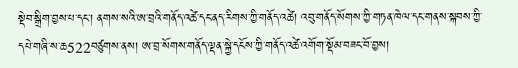སྡེབ་སྒྲིག་བྱས་པ་དང་། ནགས་སའི་ཨ་བྲའི་གནོད་འཚེ་དང་ནད་རིགས་ཀྱི་གནོད་འཚེ། འབུ་གནོད་སོགས་ཀྱི་གཏན་ཁེལ་དང་གནས་སྐབས་ཀྱི་དཔེ་གཞི་ས་ཆ522བཙུགས་ནས། ཨ་བྲ་སོགས་གནོད་ལྡན་སྐྱེ་དངོས་ཀྱི་གནོད་འཚེ་འགོག་སྡོམ་བཟང་བོ་བྱས།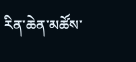རིན་ཆེན་མཚོས་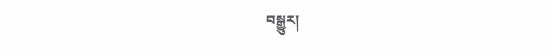བསྒྱུར།